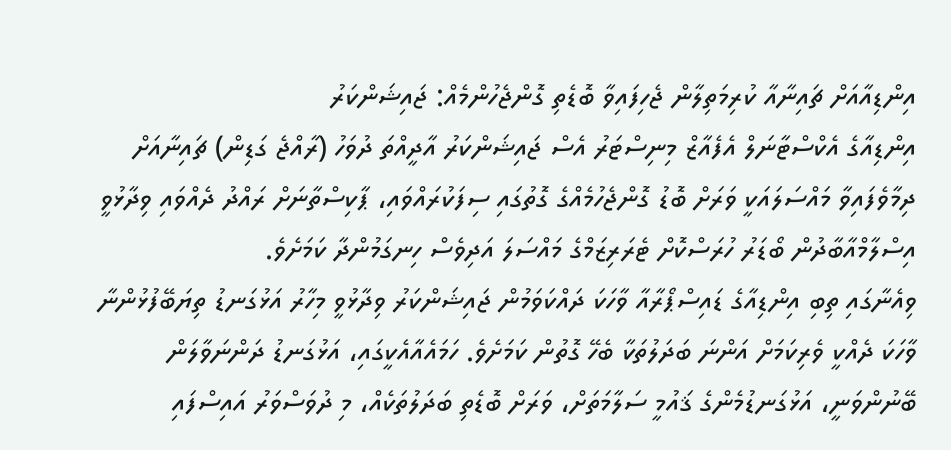އިންޑިއާއަށް ޗައިނާއާ ކުރިމަތިލާން ޖެހިފައިވާ ބޮޑެތި ގޮންޖެހުންމެއް: ޖައިޝަންކަރު
އިންޑިއާގެ އެކްސްޓާނަލް އެފެއާޒް މިނިސްޓަރު އެސް ޖައިޝަންކަރު އާދީއްތަ ދުވަހު (ރާއްޖެ ގަޑިން) ޗައިނާއަށް ދިމާވެފައިވާ މައްސަލައަކީ ވަރަށް ބޮޑު ގޮންޖެހުމެއްގެ ގޮތުގައި ސިފަކުރައްވައި، ޕާކިސްތާނަށް ރައްދު ދެއްވައި ވިދާޅުވީ އިސްލާމްއާބާދުން ބޯޑަރު ހުރަސްކޮށް ޓެރަރިޒަމްގެ މައްސަލަ އަދިވެސް ހިނގަމުންދާ ކަމަށެވެ.
ވިއެނާގައި ތިބި އިންޑިއާގެ ޑައިސްޕޯރާއާ ވާހަކަ ދައްކަވަމުން ޖައިޝަންކަރު ވިދާޅުވީ މިހާރު އަޅުގަނޑު ތިޔަބޭފުޅުންނާ ވާހަކަ ދެއްކީ ވެރިކަމަށް އަންނަ ބަދަލުތަކާ ބެހޭ ގޮތުން ކަމަށެވެ. ހަމައެއާއެކީގައި، އަޅުގަނޑު ދަންނަވާލަން ބޭނުންވަނީ، އަޅުގަނޑުމެންގެ ޤައުމީ ސަލާމަތަށް، ވަރަށް ބޮޑެތި ބަދަލުތަކެއް، މި ދުވަސްވަރު އައިސްފައި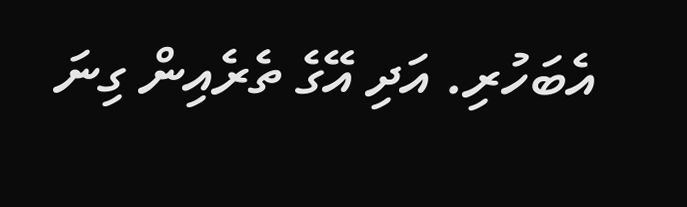އެބަހުރި. އަދި އޭގެ ތެރެއިން ގިނަ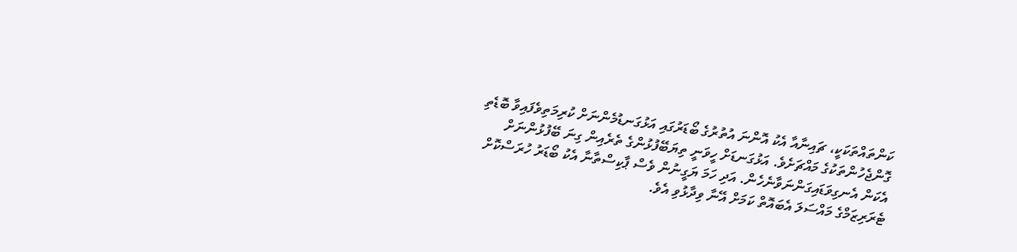ކަންތައްތަކަކީ، ޗައިނާއާ އެކު އޮންނަ އުތުރުގެ ބޯޑަރުގައި އަޅުގަނޑުމެންނަށް ކުރިމަތިވެފައިވާ ބޮޑެތި ގޮންޖެހުންތަކުގެ މައްޗަށެވެ. އަޅުގަނޑަށް ހީވަނީ ތިޔަބޭފުޅުންގެ ތެރެއިން ގިނަ ބޭފުޅުންނަށް އެކަން އެނގިވަޑައިގަންނަވާނެހެން. އަދި ހަމަ ޔަގީނުން ވެސް ޕާކިސްތާނާ އެކު ބޯޑަރު ހުރަސްކޮށް ޓެރަރިޒަމްގެ މައްސަލަ އެބައޮތް ކަމަށް އޭނާ ވިދާޅުވި އެވެ.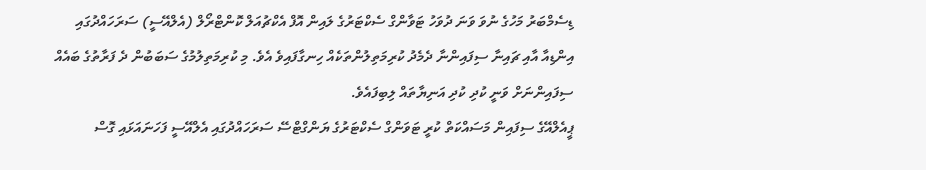ޑިސެމްބަރު މަހުގެ ނުވަ ވަނަ ދުވަހު ޓަވާންގް ސެކްޓަރުގެ ލައިން އޮފް އެކްޗުއަލް ކޮންޓްރޯލް (އެލްއޭސީ) ސަރަހައްދުގައި އިންޑިއާ އާއި ޗައިނާ ސިފައިންނާ ދެމެދު ކުރިމަތިލުންތަކެއް ހިނގާފައިވެ އެވެ. މި ކުރިމަތިލުމުގެ ސަބަބުން ދެ ފަރާތުގެ ބައެއް ސިފައިންނަށް ވަނީ ކުދި ކުދި އަނިޔާތައް ލިބިފައެވެ.
ޕީއެލްއޭގެ ސިފައިން މަސައްކަތް ކުރީ ޓަވަންގް ސެކްޓަރުގެ ޔަންގްޓްސޭ ސަރަހައްދުގައި އެލްއޭސީ ފަހަނައަޅައި ގޮސް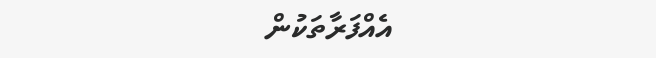އެއްފަރާތަކުން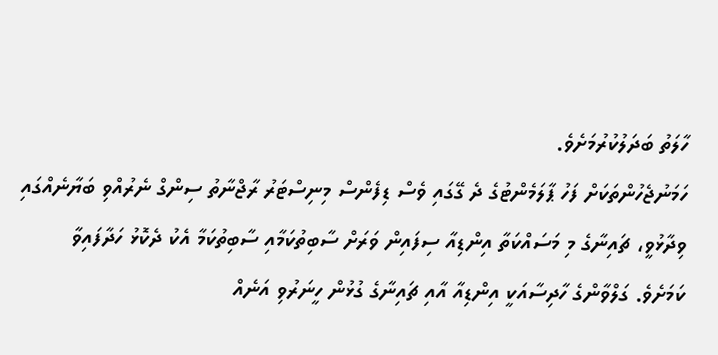ހާލަތު ބަދަލުކުރުމަށެވެ.
ހަމަނުޖެހުންތަކަށް ފަހު ޕާލަމެންޓުގެ ދެ ގޭގައި ވެސް ޑިފެންސް މިނިސްޓަރު ރާޖްނާތު ސިންގް ނެރުއްވި ބަޔާނެއްގައި ވިދާޅުވީ، ޗައިނާގެ މި މަސައްކަތާ އިންޑިއާ ސިފައިން ވަރަށް ސާބިތުކަމާއި ސާބިތުކަމާ އެކު ދެކޮޅު ހަދާފައިވާ ކަމަށެވެ. ގަލްވާންގެ ހާދިސާއަކީ އިންޑިއާ އާއި ޗައިނާގެ ގުޅުން ހީނަރުވި އަނެއް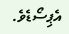އެޕިސޯޑެވެ.